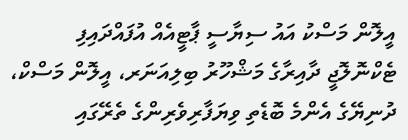އީލޮން މަސްކު އައު ސިޔާސީ ޕާޓީއެއް އުފައްދައިފި
ޓެކްނޮލޮޖީ ދާއިރާގެ މަޝްހޫރު ބިލިއަނަރ، އީލޮން މަސްކް،
ދުނިޔޭގެ އެންމެ ބޮޑެތި ވިޔަފާރިވެރިންގެ ތެރޭގައި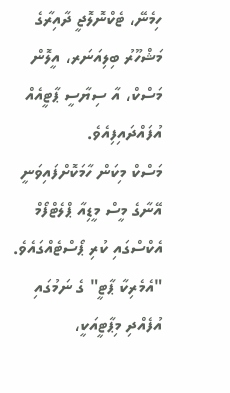ހިމެނޭ، ޓެކްނޮލޮޖީ ދާއިރާގެ މަޝްހޫރު ބިލިއަނަރ، އީލޮން މަސްކް، އާ ސިޔާސީ ޕާޓީއެއް އުފައްދައިފިއެވެ.
މަސްކް މިކަން ހާމަކޮށްފައިވަނީ އޭނާގެ މީސް މީޑިއާ ޕްލެޓްފޯމް އެކްސްގައި ކުރި ޕޯސްޓެއްގައެވެ.
"އެމެރިކާ ޕާޓީ" ގެ ނަމުގައި އުފެއްދި މިޕާޓީއަކީ،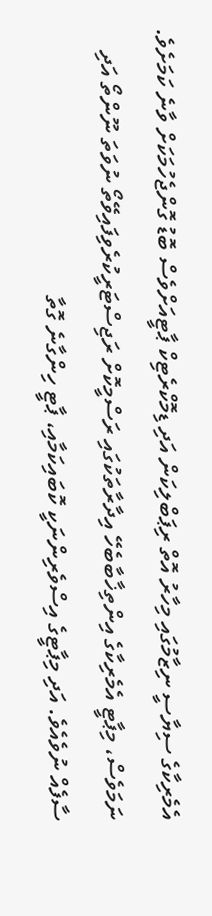އެމެރިކާގެ ސިޔާސީ ނިޒާމުގައި މިހާރު އޮތް ރިޕަބްލިކަން އަދި ޑިމޮކްރެޓިކް ޕާޓީއަށްވެސް ބޮޑު ގޮންޖެހުމަކަށް ވާނެ ކަމަށެވެ.
ނަމަވެސް، މިޕާޓީ އެމެރިކާގެ އިންތިޚާބާބެހޭ އިދާރާތަކުގައި ރަސްމީކޮށް ރަޖިސްޓަރީކުރެވިފައިވޭތޯ ނުވަތަ ނޫންތޯ އަދި ސާފެއް ނުވެއެވެ. އަދި މިޕާޓީގެ އިސްވެރިންނަކީ ކޮބައިކަމާއި، ޕާޓީ ހިންގާނެ ގޮތާ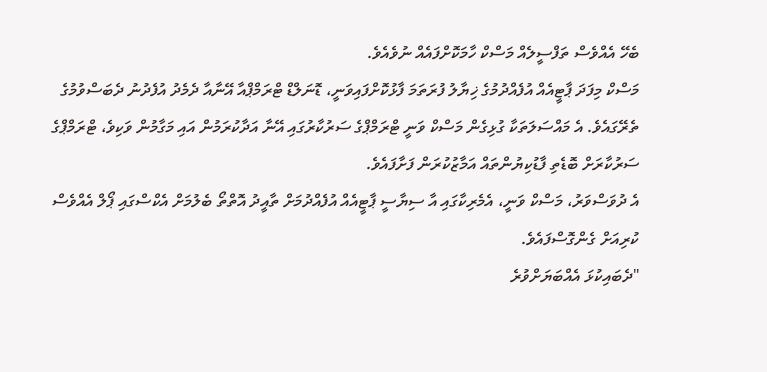ބެހޭ އެއްވެސް ތަފްސީލެއް މަސްކް ހާމަކޮށްފައެއް ނުވެއެވެ.
މަސްކް މިފަދަ ޕާޓީއެއް އުފެއްދުމުގެ ޚިޔާލު ފުރަތަމަ ފާޅުކޮށްފައިވަނީ، ޑޮނަލްޑް ޓްރަމްޕްއާ އޭނާއާ ދެމެދު އުފެދުނު ދެބަސްވުމުގެ ތެރޭގައެވެ. އެ މައްސަލަތަކާ ގުޅިގެން މަސްކް ވަނީ ޓްރަމްޕްގެ ސަރުކާރުގައި އޭނާ އަދާކުރަމުން އައި މަގާމުން ވަކިވެ، ޓްރަމްޕްގެ ސަރުކާރަށް ބޮޑެތި ފާޑުކިޔުންތައް އަމާޒުކުރަން ފަށާފައެވެ.
އެ ދުވަސްވަރު، މަސްކް ވަނީ، އެމެރިކާގައި އާ ސިޔާސީ ޕާޓީއެއް އުފެއްދުމަށް ތާއީދު އޮތްތޯ ބެލުމަށް އެކްސްގައި ޕޯލް އެއްވެސް ކުރިއަށް ގެންގޮސްފައެވެ.
"ދެބައިކުޅަ އެއްބަޔަށްވުރެ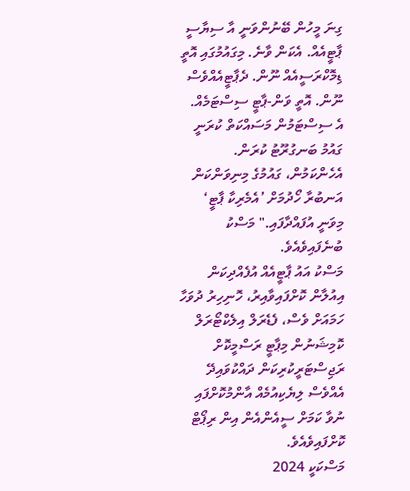ގިނަ މީހުން ބޭނުންވަނީ އާ ސިޔާސީ ޕާޓީއެއް. އެކަން ވާނެ. މިގައުމުގައި އޮތީ ޑިމޮކްރަސީއެއް ނޫން. ދެޕާޓީއެއްވެސް ނޫން. އޮތީ ވަން-ޕާޓީ ސިސްޓަމެއް.  އެ ސިސްޓަމުން މަސައްކަތް ކުރަނީ ގައުމު ބަނގުރޫޓު ކުރަން. އެހެންކަމުން، ގައުމުގެ މިނިވަންކަން އަނބުރާ ހޯދުމަށް ’އެމެރިކާ ޕާޓީ‘ މިވަނީ އުފައްދާފައި." މަސްކު ބުނެފައިވެއެވެ.
މަސްކު އައު ޕާޓީއެއް އުފެއްދިކަން އިއުލާން ކޮށްފައިވާއިރު، ހޮނިހިރު ދުވަހާ ހަމައަށް ވެސް، ފެޑެރަލް އިލެކްޓޯރަލް ކޮމިޝަނުން މިޕާޓީ ރަސްމީކޮށް ރަޖިސްޓަރީކުރިކަން ދައްކުވައިދޭ އެއްވެސް ލިޔެކިއުމެއް އާންމުކޮށްފައި ނުވާ ކަމަށް ސީއެންއެން އިން ރިޕޯޓް ކޮށްފައިވެއެވެ.
މަސްކަކީ 2024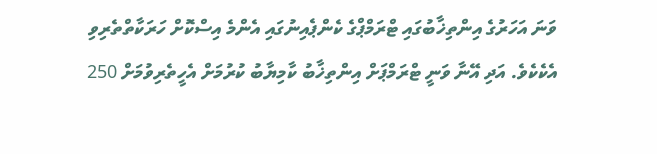ވަނަ އަހަރުގެ އިންތިޚާބުގައި ޓްރަމްޕްގެ ކެންޕެއިނުގައި އެންމެ އިސްކޮށް ހަރަކާތްތެރިވި އެކެކެވެ. އަދި އޭނާ ވަނީ ޓްރަމްޕަށް އިންތިޚާބު ކާމިޔާބު ކުރުމަށް އެހީތެރިވުމަށް 250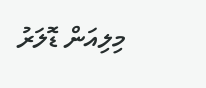މިލިއަން ޑޮލަރު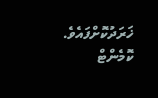ޚަރަދުކޮށްފައެވެ.
ކޮމެންޓް